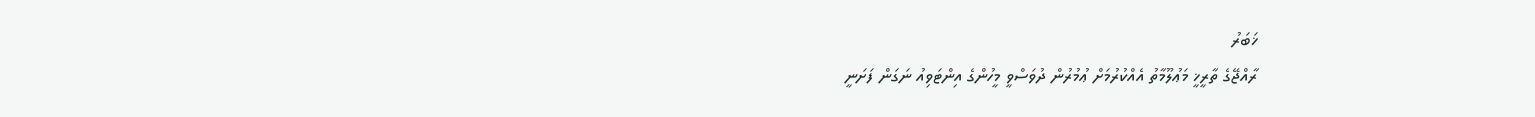ޚަބަރު
ރާއްޖޭގެ ތާރީޚީ މަޢުލޫމާތު އެއްކުރުމަށް ޢުމުރުން ދުވަސްވީ މީހުންގެ އިންޓަވިއު ނަގަން ފަށަނީ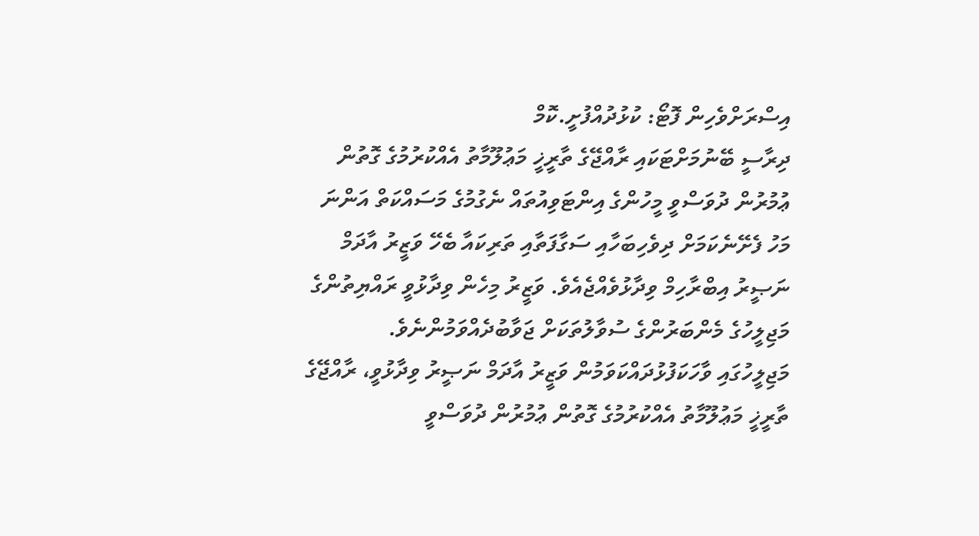އިސްރަށްވެހިން ފޮޓޯ: ކުޅުދުއްފުށީ.ކޮމް
ދިރާސީ ބޭނުމަށްޓަކައި ރާއްޖޭގެ ތާރީޚީ މަޢުލޫމާތު އެއްކުރުމުގެ ގޮތުން ޢުމުރުން ދުވަސްވީ މީހުންގެ އިންޓަވިއުތައް ނެގުމުގެ މަސައްކަތް އަންނަ މަހު ފެށޭނެކަމަށް ދިވެހިބަހާއި ސަގާފަތާއި ތަރިކައާ ބެހޭ ވަޒީރު އާދަމް ނަޞީރު އިބްރާހިމް ވިދާޅުވެއްޖެއެވެ. ވަޒީރު މިހެން ވިދާޅުވީ ރައްޔިތުންގެ މަޖިލީހުގެ މެންބަރުންގެ ސުވާލުތަކަށް ޖަވާބުދެއްވަމުންނެވެ.
މަޖިލީހުގައި ވާހަކަފުޅުދައްކަވަމުން ވަޒީރު އާދަމް ނަޞީރު ވިދާޅުވީ، ރާއްޖޭގެ ތާރީޚީ މަޢުލޫމާތު އެއްކުރުމުގެ ގޮތުން ޢުމުރުން ދުވަސްވީ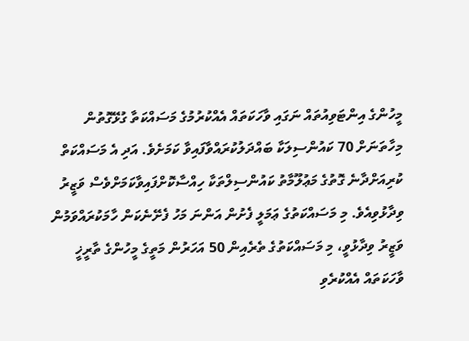މީހުންގެ އިންޓަވިއުތައް ނަގައި ވާހަކަތައް އެއްކުރުމުގެ މަސައްކަތާ ގުޅޭގޮތުން މިހާތަނަށް 70 ކައުންސިލަކާ ބައްދަލުކުރައްވާފައިވާ ކަމަށެވެ. އަދި އެ މަސައްކަތް ކުރިއަށްދާނެ ގޮތުގެ މަޢުލޫމާތު ކައުންސިލްތަކާ ހިއްސާކޮށްފައިވާކަމަށްވެސް ވަޒީރު ވިދާޅުވިއެވެ. މި މަސައްކަތުގެ ޢަމަލީ ފެށުން އަންނަ މަހު ފެށޭނެކަން ހާމަކުރައްވަމުން ވަޒީރު ވިދާޅުވީ، މި މަސައްކަތުގެ ތެރެއިން 50 އަހަރުން މަތީގެ މީހުންގެ ތާރީޚީ ވާހަކަތައް އެއްކުރެވި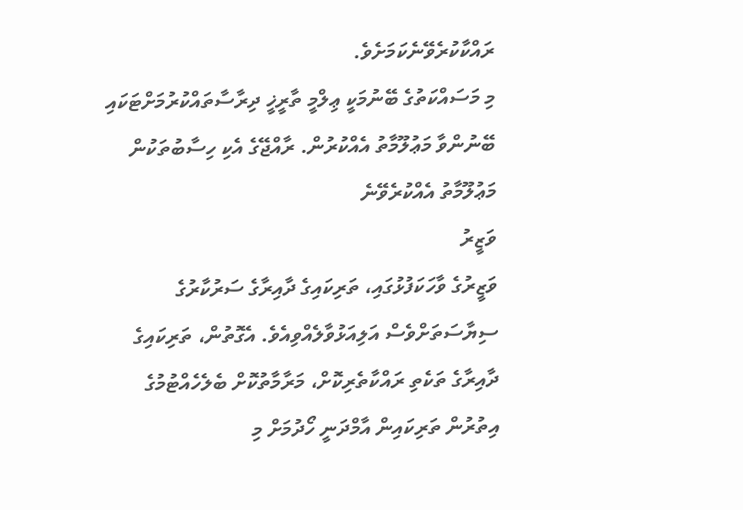ރައްކާކުރެވޭނެކަމަށެވެ.
މި މަސައްކަތުގެ ބޭނުމަކީ ޢިލްމީ ތާރީޚީ ދިރާސާތައްކުރުމަށްޓަކައި ބޭނުންވާ މަޢުލޫމާތު އެއްކުރުން. ރާއްޖޭގެ އެކި ހިސާބުތަކުން މަޢުލޫމާތު އެއްކުރެވޭނެ
ވަޒީރު
ވަޒީރުގެ ވާހަކަފުޅުގައި، ތަރިކައިގެ ދާއިރާގެ ސަރުކާރުގެ ސިޔާސަތަށްވެސް އަލިއަޅުވާލެއްވިއެވެ. އެގޮތުން، ތަރިކައިގެ ދާއިރާގެ ތަކެތި ރައްކާތެރިކޮށް، މަރާމާތުކޮށް ބެލެހެއްޓުމުގެ އިތުރުން ތަރިކައިން އާމްދަނީ ހޯދުމަށް މި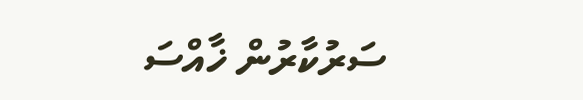ސަރުކާރުން ޚާއްސަ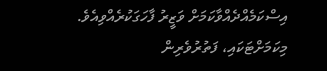އިސްކަމެއްދެއްވާކަމަށް ވަޒީރު ފާހަގަކުރެއްވިއެވެ. މިކަމަށްޓަކައި، ފަތުރުވެރިން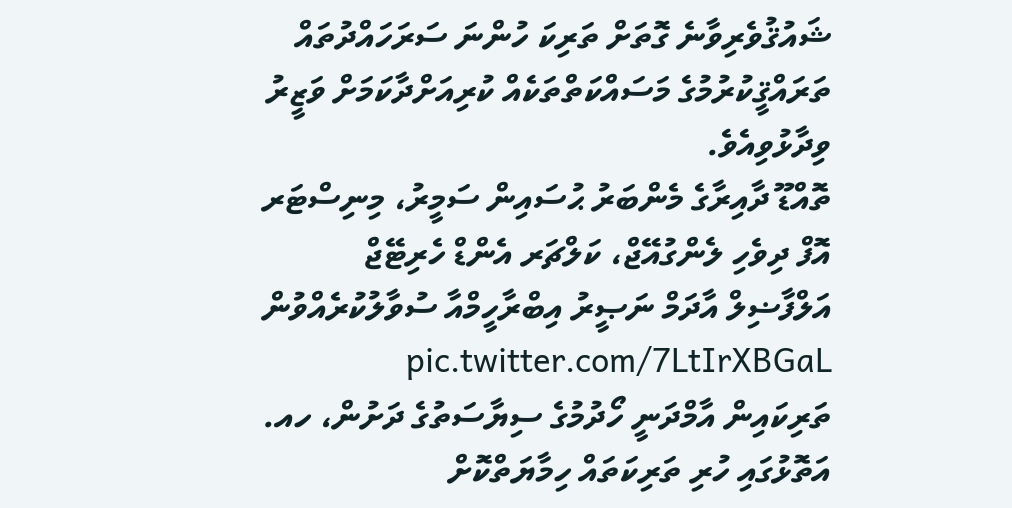ޝައުޤުވެރިވާނެ ގޮތަށް ތަރިކަ ހުންނަ ސަރަހައްދުތައް ތަރައްޤީކުރުމުގެ މަސައްކަތްތަކެއް ކުރިއަށްދާކަމަށް ވަޒީރު ވިދާޅުވިއެވެ.
ތޮއްޑޫ ދާއިރާގެ މެންބަރު ޙުސައިން ސަމީރު، މިނިސްޓަރ އޮފް ދިވެހި ލެންގުއޭޖް، ކަލްޗަރ އެންޑް ހެރިޓޭޖް އަލްފާޟިލް އާދަމް ނަޞީރު އިބްރާހީމްއާ ސުވާލުކުރެއްވުން pic.twitter.com/7LtIrXBGaL
ތަރިކައިން އާމްދަނީ ހޯދުމުގެ ސިޔާސަތުގެ ދަށުން، ހއ. އަތޮޅުގައި ހުރި ތަރިކަތައް ހިމާޔަތްކޮށް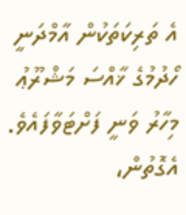އެ ތަރިކަތަކުން އާމްދަނީ ހޯދުމުގެ ޚާއްސަ މަޝްރޫޢު މިހާރު ވަނީ ފަށްޓަވާފައެވެ. އެގޮތުން،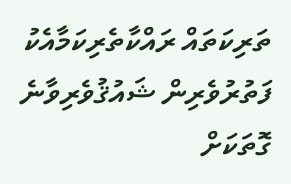ތަރިކަތައް ރައްކާތެރިކަމާއެކު ފަތުރުވެރިން ޝައުޤުވެރިވާނެ ގޮތަކަށް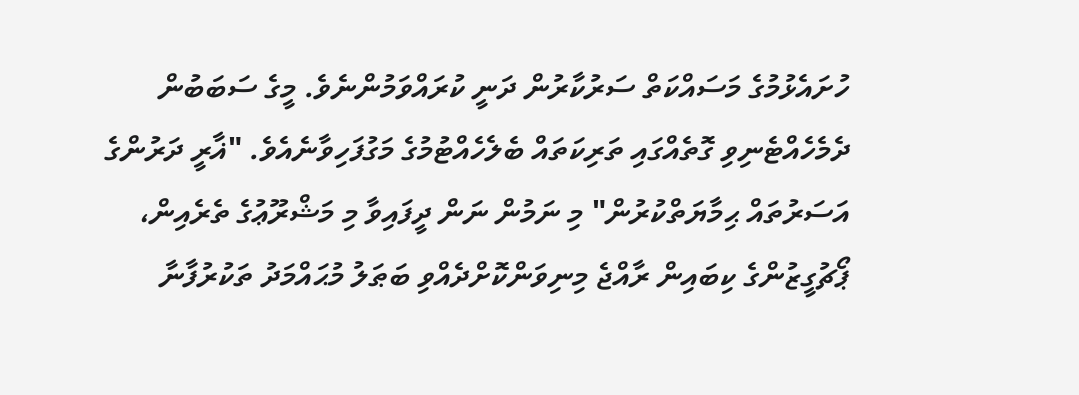ހުށައެޅުމުގެ މަސައްކަތް ސަރުކާރުން ދަނީ ކުރައްވަމުންނެވެ. މީގެ ސަބަބުން ދެމެހެއްޓެނިވި ގޮތެއްގައި ތަރިކަތައް ބެލެހެއްޓުމުގެ މަގުފަހިވާނެއެވެ. "ޣާރީ ދަރުންގެ އަސަރުތައް ޙިމާޔަތްކުރުން" މި ނަމުން ނަން ދީފައިވާ މި މަޝްރޫޢުގެ ތެރެއިން، ޕޯޗުގީޒުންގެ ކިބައިން ރާއްޖެ މިނިވަންކޮށްދެއްވި ބަޠަލު މުޙައްމަދު ތަކުރުފާނާ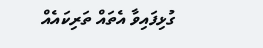ގުޅިފައިވާ އެތައް ތަރިކައެއް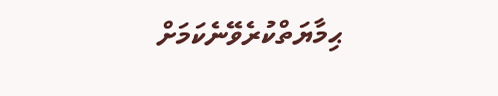ޙިމާޔަތްކުރެވޭނެކަމަށް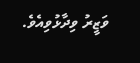ވަޒީރު ވިދާޅުވިއެވެ.